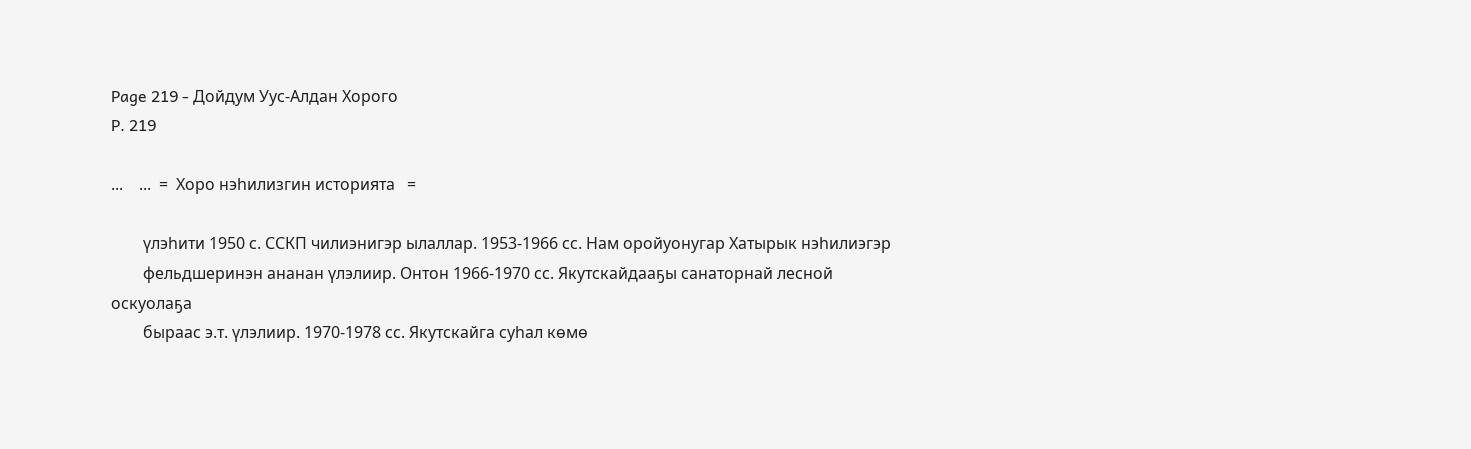Page 219 - Дойдум Уус-Алдан Хорого
P. 219

...    ...  =  Хоро нэһилизгин историята   =

        үлэһити 1950 с. ССКП чилиэнигэр ылаллар. 1953-1966 сс. Нам оройуонугар Хатырык нэһилиэгэр
        фельдшеринэн ананан үлэлиир. Онтон 1966-1970 сс. Якутскайдааҕы санаторнай лесной оскуолаҕа
        быраас э.т. үлэлиир. 1970-1978 сс. Якутскайга суһал көмө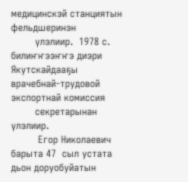медицинскэй станциятын фельдшеринэн
        үлэлиир.  1978 с. билиҥҥээҥҥэ диэри Якутскайдааҕы врачебнай-трудовой экспортнай комиссия
        секретарынан үлэлиир.
         Егор Николаевич  барыта 47  сыл устата дьон доруобуйатын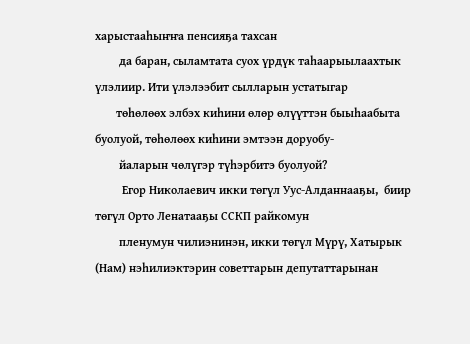харыстааһыҥҥа пенсияҕа тахсан
        да баран, сыламтата суох үрдүк таһаарыылаахтык үлэлиир. Ити үлэлээбит сылларын устатыгар
       төһөлөөх элбэх киһини өлөр өлүүттэн быыһаабыта буолуой, төһөлөөх киһини эмтээн доруобу-
        йаларын чөлүгэр түһэрбитэ буолуой?
         Егор Николаевич икки төгүл Уус-Алданнааҕы,  биир төгүл Орто Ленатааҕы ССКП райкомун
        пленумун чилиэнинэн, икки төгүл Мүрү, Хатырык (Нам) нэһилиэктэрин советтарын депутаттарынан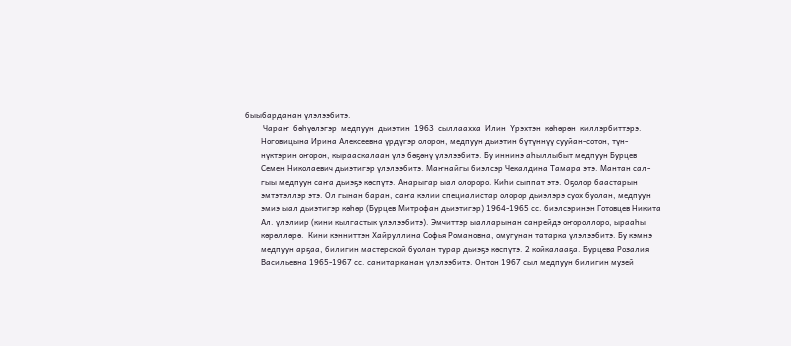быыбарданан үлэлээбитэ.
         Чараҥ  бөһүөлэгэр  медпуун  дьиэтин  1963  сыллаахха  Илин  Үрэхтэн  көһөрөн  киллэрбиттэрэ.
        Ноговицына Ирина Алексеевна үрдүгэр олорон, медпуун дьиэтин бүтүннүү сууйан-сотон, түн-
        нүктэрин оҥорон, кырааскалаан үлэ бөҕөнү үлэлээбитэ. Бу иннинэ аһыллыбыт медпуун Бурцев
        Семен Николаевич дьиэтигэр үлэлээбитэ. Маҥнайгы биэлсэр Чекалдина Тамара этэ. Мантан сал-
        гыы медпуун саҥа дьиэҕэ көспүтэ. Анарыгар ыал олороро. Киһи сыппат этэ. Оҕолор баастарын
        эмтэтэллэр этэ. Ол гынан баран, саҥа кэлии специалистар олорор дьиэлэрэ суох буолан, медпуун
        эмиэ ыал дьиэтигэр көһөр (Бурцев Митрофан дьиэтигэр) 1964-1965 сс. биэлсэринэн Готовцев Никита
        Ал. үлэлиир (кини кылгастык үлэлээбитэ). Эмчиттэр ыалларынан санрейдэ оҥороллоро, ырааһы
        көрөллөрө.  Кини кэнниттэн Хайруллина Софья Романовна, омугунан татарка үлэлээбитэ. Бу кэмнэ
        медпуун арҕаа, билигин мастерской буолан турар дьиэҕэ көспүтэ. 2 койкалааҕа. Бурцева Розалия
        Васильевна 1965-1967 сс. санитарканан үлэлээбитэ. Онтон 1967 сыл медпуун билигин музей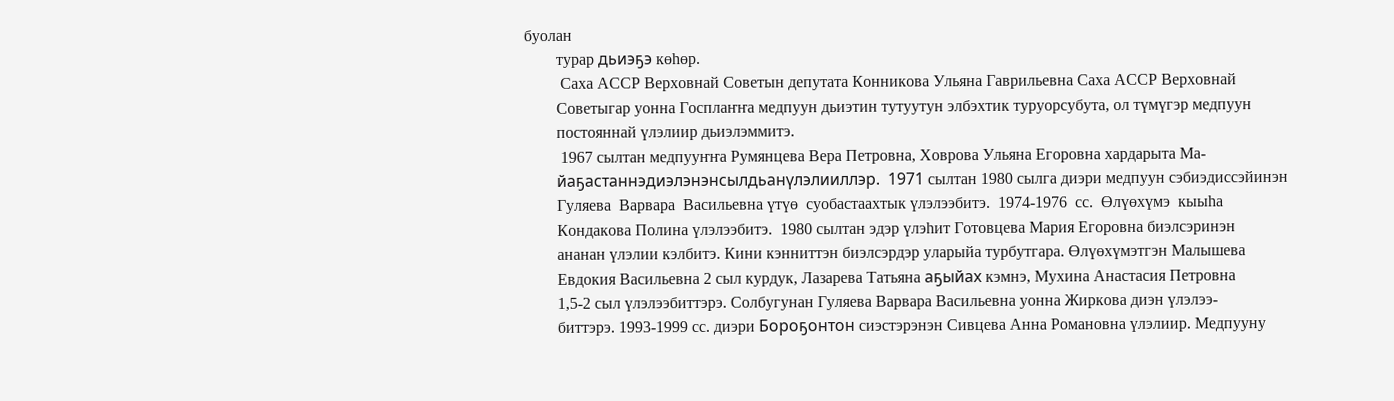буолан
        турар дьиэҕэ көһөр.
         Саха АССР Верховнай Советын депутата Конникова Ульяна Гаврильевна Саха АССР Верховнай
        Советыгар уонна Госплаҥҥа медпуун дьиэтин тутуутун элбэхтик туруорсубута, ол түмүгэр медпуун
        постояннай үлэлиир дьиэлэммитэ.
         1967 сылтан медпууҥҥа Румянцева Вера Петровна, Ховрова Ульяна Егоровна хардарыта Ма-
        йаҕастаннэдиэлэнэнсылдьанүлэлииллэр.  1971 сылтан 1980 сылга диэри медпуун сэбиэдиссэйинэн
        Гуляева  Варвара  Васильевна үтүө  суобастаахтык үлэлээбитэ.  1974-1976  сс.  Өлүөхүмэ  кыыһа
        Кондакова Полина үлэлээбитэ.  1980 сылтан эдэр үлэһит Готовцева Мария Егоровна биэлсэринэн
        ананан үлэлии кэлбитэ. Кини кэнниттэн биэлсэрдэр уларыйа турбутгара. Өлүөхүмэтгэн Малышева
        Евдокия Васильевна 2 сыл курдук, Лазарева Татьяна аҕыйах кэмнэ, Мухина Анастасия Петровна
        1,5-2 сыл үлэлээбиттэрэ. Солбугунан Гуляева Варвара Васильевна уонна Жиркова диэн үлэлээ-
        биттэрэ. 1993-1999 сс. диэри Бороҕонтон сиэстэрэнэн Сивцева Анна Романовна үлэлиир. Медпууну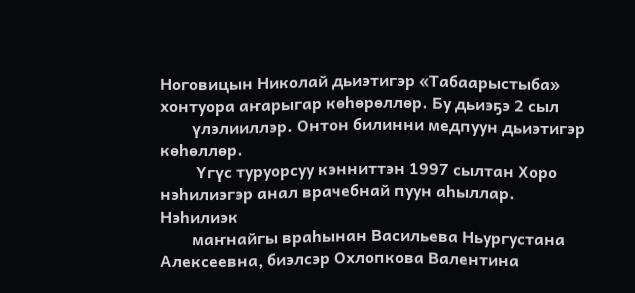Ноговицын Николай дьиэтигэр «Табаарыстыба» хонтуора аҥарыгар көһөрөллөр. Бу дьиэҕэ 2 сыл
        үлэлииллэр. Онтон билинни медпуун дьиэтигэр көһөллөр.
         Үгүс туруорсуу кэнниттэн 1997 сылтан Хоро нэһилиэгэр анал врачебнай пуун аһыллар. Нэһилиэк
        маҥнайгы враһынан Васильева Ньургустана Алексеевна, биэлсэр Охлопкова Валентина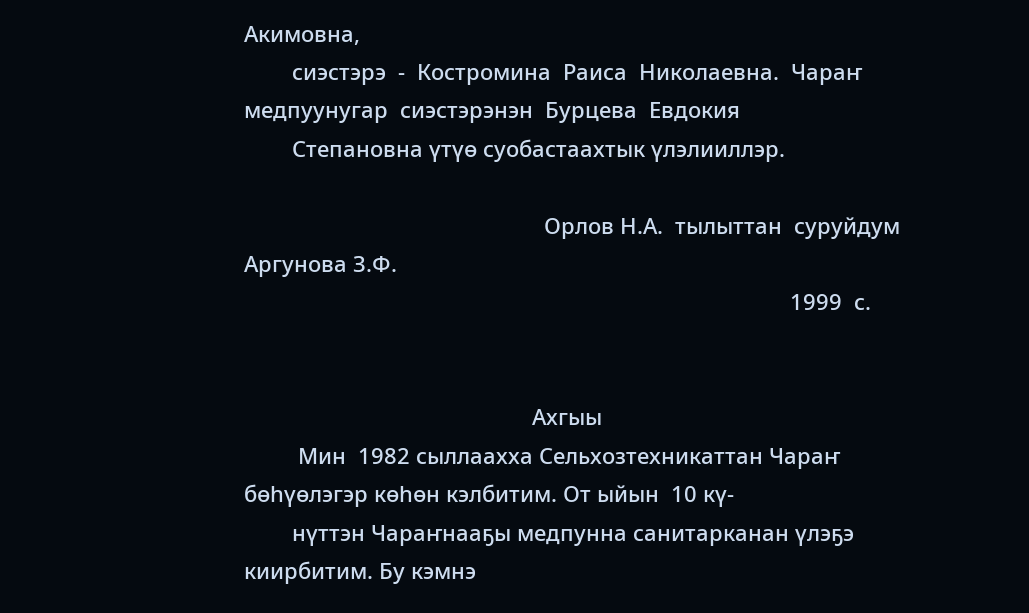Акимовна,
        сиэстэрэ  -  Костромина  Раиса  Николаевна.  Чараҥ  медпуунугар  сиэстэрэнэн  Бурцева  Евдокия
        Степановна үтүө суобастаахтык үлэлииллэр.

                                                  Орлов Н.А.  тылыттан  суруйдум Аргунова З.Ф.
                                                                                           1999  с.


                                                Ахгыы
         Мин  1982 сыллаахха Сельхозтехникаттан Чараҥ бөһүөлэгэр көһөн кэлбитим. От ыйын  10 кү-
        нүттэн Чараҥнааҕы медпунна санитарканан үлэҕэ киирбитим. Бу кэмнэ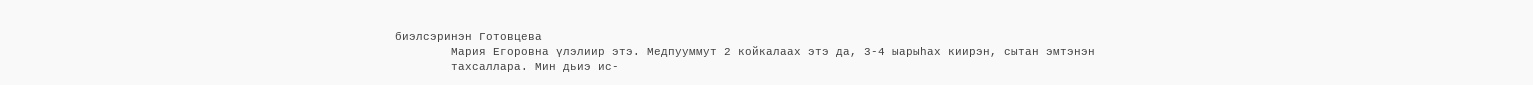биэлсэринэн Готовцева
        Мария Егоровна үлэлиир этэ. Медпууммут 2 койкалаах этэ да, 3-4 ыарыһах киирэн, сытан эмтэнэн
        тахсаллара. Мин дьиэ ис-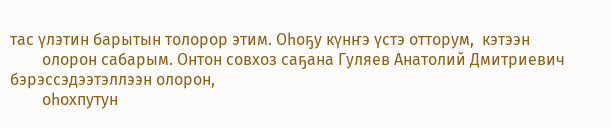тас үлэтин барытын толорор этим. Оһоҕу күнҥэ үстэ отторум,  кэтээн
        олорон сабарым. Онтон совхоз саҕана Гуляев Анатолий Дмитриевич бэрэссэдээтэллээн олорон,
        оһохпутун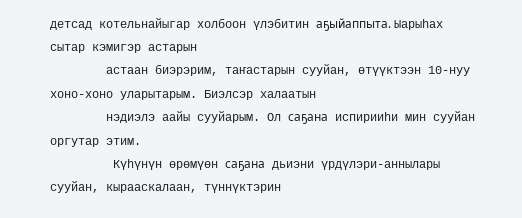детсад котельнайыгар холбоон үлэбитин аҕыйаппыта. Ыарыһах сытар кэмигэр астарын
        астаан биэрэрим, таҥастарын сууйан, өтүүктээн 10-нуу хоно-хоно уларытарым. Биэлсэр халаатын
        нэдиэлэ аайы сууйарым. Ол саҕана испирииһи мин сууйан оргутар этим.
         Күһүнүн өрөмүөн саҕана дьиэни үрдүлэри-аннылары сууйан, кырааскалаан, түннүктэрин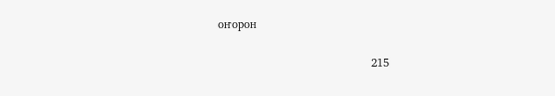оҥорон


                                                   215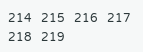214   215   216   217   218   219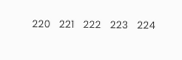220   221   222   223   224